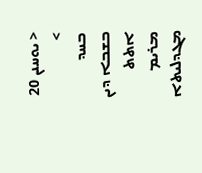< ܝܘܚܢܢ 20 >
ܒܚܕ ܒܫܒܐ ܕܝܢ ܐܬܬ ܡܪܝܡ ܡܓܕܠܝܬܐ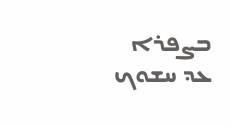ܒܨܦܪܐ ܥܕ ܚܫܘܟ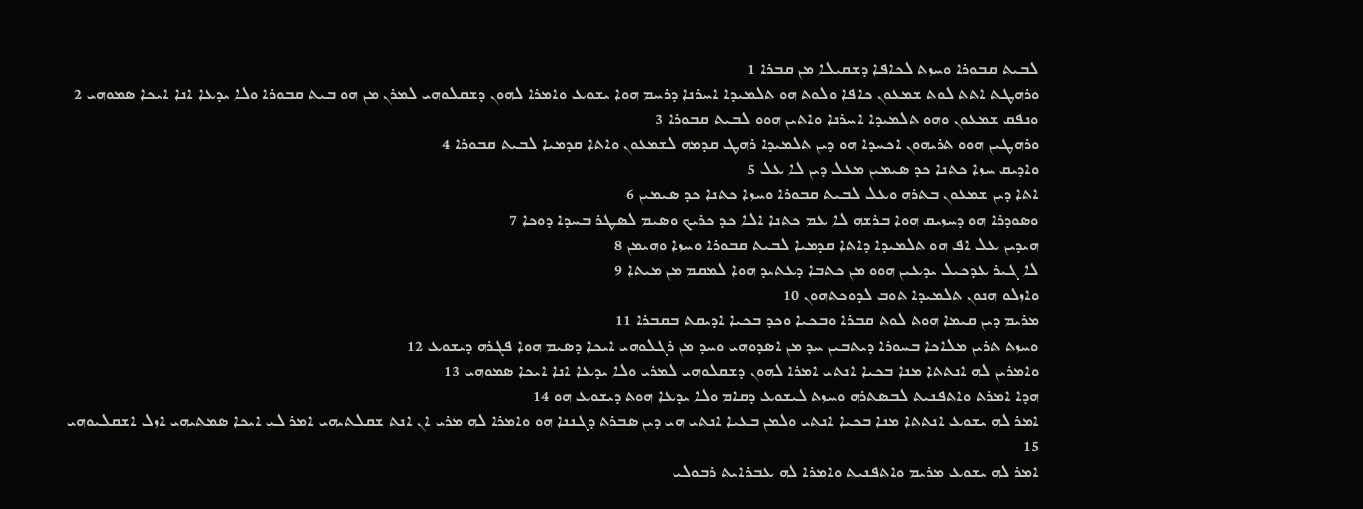ܠܒܝܬ ܩܒܘܪܐ ܘܚܙܬ ܠܟܐܦܐ ܕܫܩܝܠܐ ܡܢ ܩܒܪܐ 1
ܘܪܗܛܬ ܐܬܬ ܠܘܬ ܫܡܥܘܢ ܟܐܦܐ ܘܠܘܬ ܗܘ ܬܠܡܝܕܐ ܐܚܪܢܐ ܕܪܚܡ ܗܘܐ ܝܫܘܥ ܘܐܡܪܐ ܠܗܘܢ ܕܫܩܠܘܗܝ ܠܡܪܢ ܡܢ ܗܘ ܒܝܬ ܩܒܘܪܐ ܘܠܐ ܝܕܥܐ ܐܢܐ ܐܝܟܐ ܤܡܘܗܝ 2
ܘܢܦܩ ܫܡܥܘܢ ܘܗܘ ܬܠܡܝܕܐ ܐܚܪܢܐ ܘܐܬܝܢ ܗܘܘ ܠܒܝܬ ܩܒܘܪܐ 3
ܘܪܗܛܝܢ ܗܘܘ ܬܪܝܗܘܢ ܐܟܚܕܐ ܗܘ ܕܝܢ ܬܠܡܝܕܐ ܪܗܛ ܩܕܡܗ ܠܫܡܥܘܢ ܘܐܬܐ ܩܕܡܝܐ ܠܒܝܬ ܩܒܘܪܐ 4
ܘܐܕܝܩ ܚܙܐ ܟܬܢܐ ܟܕ ܤܝܡܝܢ ܡܥܠ ܕܝܢ ܠܐ ܥܠ 5
ܐܬܐ ܕܝܢ ܫܡܥܘܢ ܒܬܪܗ ܘܥܠ ܠܒܝܬ ܩܒܘܪܐ ܘܚܙܐ ܟܬܢܐ ܟܕ ܤܝܡܝܢ 6
ܘܤܘܕܪܐ ܗܘ ܕܚܙܝܩ ܗܘܐ ܒܪܫܗ ܠܐ ܥܡ ܟܬܢܐ ܐܠܐ ܟܕ ܟܪܝܟ ܘܤܝܡ ܠܤܛܪ ܒܚܕܐ ܕܘܟܐ 7
ܗܝܕܝܢ ܥܠ ܐܦ ܗܘ ܬܠܡܝܕܐ ܕܐܬܐ ܩܕܡܝܐ ܠܒܝܬ ܩܒܘܪܐ ܘܚܙܐ ܘܗܝܡܢ 8
ܠܐ ܓܝܪ ܥܕܟܝܠ ܝܕܥܝܢ ܗܘܘ ܡܢ ܟܬܒܐ ܕܥܬܝܕ ܗܘܐ ܠܡܩܡ ܡܢ ܡܝܬܐ 9
ܘܐܙܠܘ ܗܢܘܢ ܬܠܡܝܕܐ ܬܘܒ ܠܕܘܟܬܗܘܢ 10
ܡܪܝܡ ܕܝܢ ܩܝܡܐ ܗܘܬ ܠܘܬ ܩܒܪܐ ܘܒܟܝܐ ܘܟܕ ܒܟܝܐ ܐܕܝܩܬ ܒܩܒܪܐ 11
ܘܚܙܬ ܬܪܝܢ ܡܠܐܟܐ ܒܚܘܪܐ ܕܝܬܒܝܢ ܚܕ ܡܢ ܐܤܕܘܗܝ ܘܚܕ ܡܢ ܪܓܠܘܗܝ ܐܝܟܐ ܕܤܝܡ ܗܘܐ ܦܓܪܗ ܕܝܫܘܥ 12
ܘܐܡܪܝܢ ܠܗ ܐܢܬܬܐ ܡܢܐ ܒܟܝܐ ܐܢܬܝ ܐܡܪܐ ܠܗܘܢ ܕܫܩܠܘܗܝ ܠܡܪܝ ܘܠܐ ܝܕܥܐ ܐܢܐ ܐܝܟܐ ܤܡܘܗܝ 13
ܗܕܐ ܐܡܪܬ ܘܐܬܦܢܝܬ ܠܒܤܬܪܗ ܘܚܙܬ ܠܝܫܘܥ ܕܩܐܡ ܘܠܐ ܝܕܥܐ ܗܘܬ ܕܝܫܘܥ ܗܘ 14
ܐܡܪ ܠܗ ܝܫܘܥ ܐܢܬܬܐ ܡܢܐ ܒܟܝܐ ܐܢܬܝ ܘܠܡܢ ܒܥܝܐ ܐܢܬܝ ܗܝ ܕܝܢ ܤܒܪܬ ܕܓܢܢܐ ܗܘ ܘܐܡܪܐ ܠܗ ܡܪܝ ܐܢ ܐܢܬ ܫܩܠܬܝܗܝ ܐܡܪ ܠܝ ܐܝܟܐ ܤܡܬܝܗܝ ܐܙܠ ܐܫܩܠܝܘܗܝ 15
ܐܡܪ ܠܗ ܝܫܘܥ ܡܪܝܡ ܘܐܬܦܢܝܬ ܘܐܡܪܐ ܠܗ ܥܒܪܐܝܬ ܪܒܘܠܝ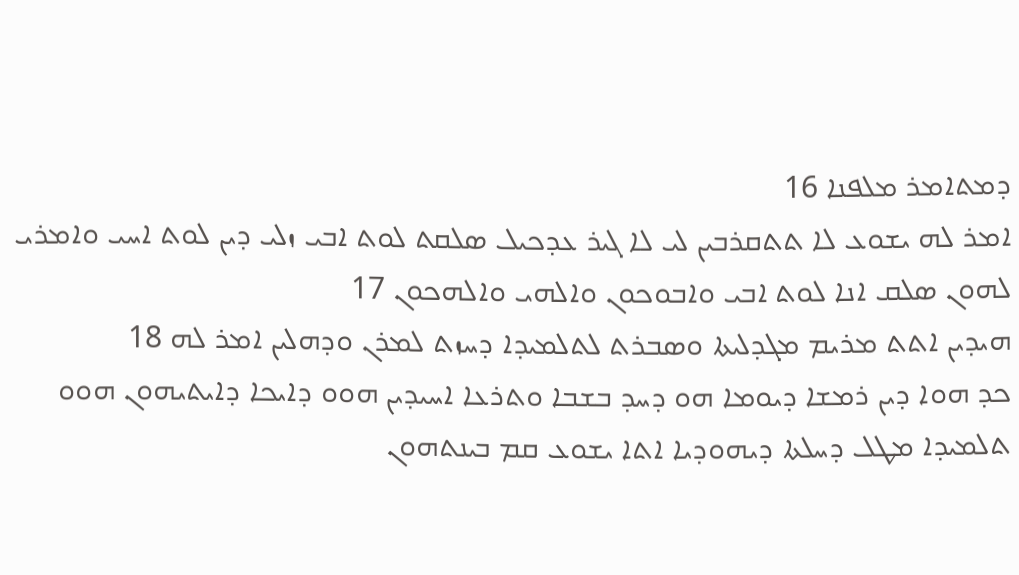ܕܡܬܐܡܪ ܡܠܦܢܐ 16
ܐܡܪ ܠܗ ܝܫܘܥ ܠܐ ܬܬܩܪܒܝܢ ܠܝ ܠܐ ܓܝܪ ܥܕܟܝܠ ܤܠܩܬ ܠܘܬ ܐܒܝ ܙܠܝ ܕܝܢ ܠܘܬ ܐܚܝ ܘܐܡܪܝ ܠܗܘܢ ܤܠܩ ܐܢܐ ܠܘܬ ܐܒܝ ܘܐܒܘܟܘܢ ܘܐܠܗܝ ܘܐܠܗܟܘܢ 17
ܗܝܕܝܢ ܐܬܬ ܡܪܝܡ ܡܓܕܠܝܬܐ ܘܤܒܪܬ ܠܬܠܡܝܕܐ ܕܚܙܬ ܠܡܪܢ ܘܕܗܠܝܢ ܐܡܪ ܠܗ 18
ܟܕ ܗܘܐ ܕܝܢ ܪܡܫܐ ܕܝܘܡܐ ܗܘ ܕܚܕ ܒܫܒܐ ܘܬܪܥܐ ܐܚܝܕܝܢ ܗܘܘ ܕܐܝܟܐ ܕܐܝܬܝܗܘܢ ܗܘܘ ܬܠܡܝܕܐ ܡܛܠ ܕܚܠܬܐ ܕܝܗܘܕܝܐ ܐܬܐ ܝܫܘܥ ܩܡ ܒܝܢܬܗܘܢ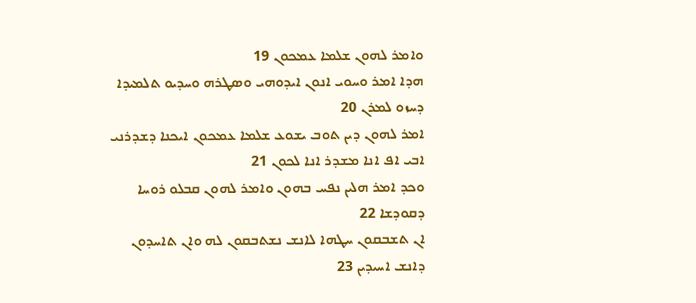ܘܐܡܪ ܠܗܘܢ ܫܠܡܐ ܥܡܟܘܢ 19
ܗܕܐ ܐܡܪ ܘܚܘܝ ܐܢܘܢ ܐܝܕܘܗܝ ܘܤܛܪܗ ܘܚܕܝܘ ܬܠܡܝܕܐ ܕܚܙܘ ܠܡܪܢ 20
ܐܡܪ ܠܗܘܢ ܕܝܢ ܬܘܒ ܝܫܘܥ ܫܠܡܐ ܥܡܟܘܢ ܐܝܟܢܐ ܕܫܕܪܢܝ ܐܒܝ ܐܦ ܐܢܐ ܡܫܕܪ ܐܢܐ ܠܟܘܢ 21
ܘܟܕ ܐܡܪ ܗܠܝܢ ܢܦܚ ܒܗܘܢ ܘܐܡܪ ܠܗܘܢ ܩܒܠܘ ܪܘܚܐ ܕܩܘܕܫܐ 22
ܐܢ ܬܫܒܩܘܢ ܚܛܗܐ ܠܐܢܫ ܢܫܬܒܩܘܢ ܠܗ ܘܐܢ ܬܐܚܕܘܢ ܕܐܢܫ ܐܚܝܕܝܢ 23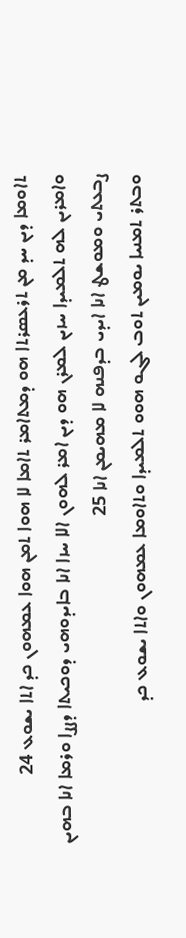ܬܐܘܡܐ ܕܝܢ ܚܕ ܡܢ ܬܪܥܤܪܬܐ ܗܘ ܕܡܬܐܡܪ ܬܐܡܐ ܠܐ ܗܘܐ ܬܡܢ ܗܘܐ ܥܡܗܘܢ ܟܕ ܐܬܐ ܝܫܘܥ 24
ܘܐܡܪܝܢ ܠܗ ܬܠܡܝܕܐ ܚܙܝܢ ܠܡܪܢ ܗܘ ܕܝܢ ܐܡܪ ܠܗܘܢ ܐܠܐ ܚܙܐ ܐܢܐ ܒܐܝܕܘܗܝ ܕܘܟܝܬܐ ܕܨܨܐ ܘܪܡܐ ܐܢܐ ܒܗܝܢ ܨܒܥܬܝ ܘܡܘܫܛ ܐܢܐ ܐܝܕܝ ܒܕܦܢܗ ܠܐ ܡܗܝܡܢ ܐܢܐ 25
ܘܒܬܪ ܬܡܢܝܐ ܝܘܡܝܢ ܬܘܒ ܠܓܘ ܗܘܘ ܬܠܡܝܕܐ ܘܬܐܘܡܐ ܥܡܗܘܢ ܘܐܬܐ ܝܫܘܥ ܟܕ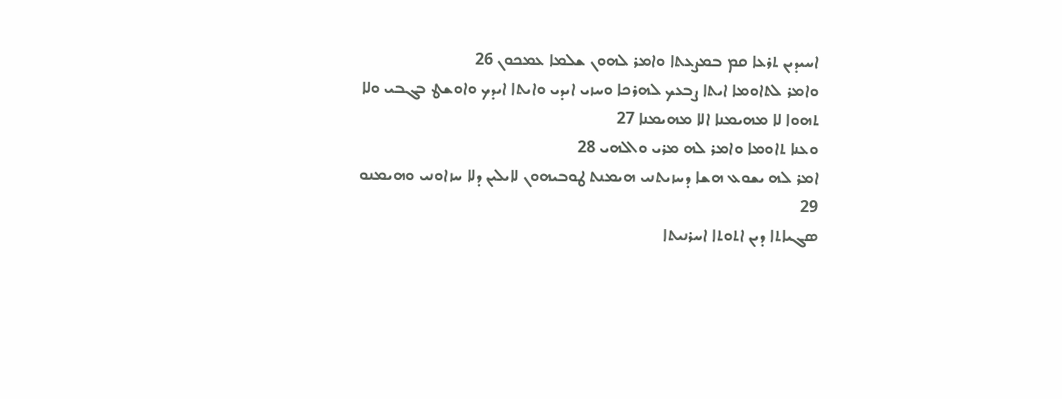ܐܚܝܕܝܢ ܬܪܥܐ ܩܡ ܒܡܨܥܬܐ ܘܐܡܪ ܠܗܘܢ ܫܠܡܐ ܥܡܟܘܢ 26
ܘܐܡܪ ܠܬܐܘܡܐ ܐܝܬܐ ܨܒܥܟ ܠܗܪܟܐ ܘܚܙܝ ܐܝܕܝ ܘܐܝܬܐ ܐܝܕܟ ܘܐܘܫܛ ܒܓܒܝ ܘܠܐ ܬܗܘܐ ܠܐ ܡܗܝܡܢܐ ܐܠܐ ܡܗܝܡܢܐ 27
ܘܥܢܐ ܬܐܘܡܐ ܘܐܡܪ ܠܗ ܡܪܝ ܘܐܠܗܝ 28
ܐܡܪ ܠܗ ܝܫܘܥ ܗܫܐ ܕܚܙܝܬܢܝ ܗܝܡܢܬ ܛܘܒܝܗܘܢ ܠܐܝܠܝܢ ܕܠܐ ܚܙܐܘܢܝ ܘܗܝܡܢܘ 29
ܤܓܝܐܬܐ ܕܝܢ ܐܬܘܬܐ ܐܚܪܢܝܬܐ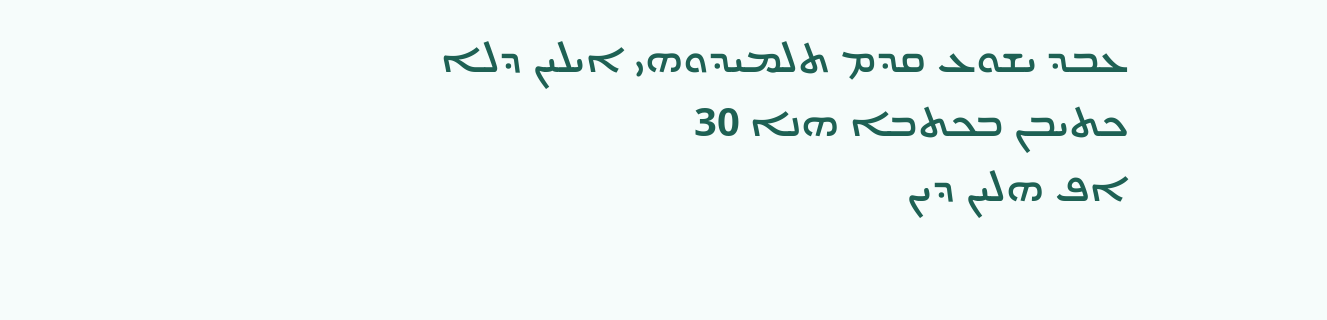ܥܒܕ ܝܫܘܥ ܩܕܡ ܬܠܡܝܕܘܗܝ ܐܝܠܝܢ ܕܠܐ ܟܬܝܒܢ ܒܟܬܒܐ ܗܢܐ 30
ܐܦ ܗܠܝܢ ܕܝܢ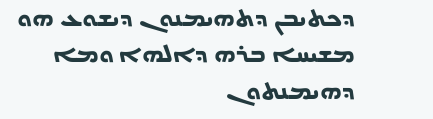ܕܟܬܝܒܢ ܕܬܗܝܡܢܘܢ ܕܝܫܘܥ ܗܘ ܡܫܝܚܐ ܒܪܗ ܕܐܠܗܐ ܘܡܐ ܕܗܝܡܢܬܘܢ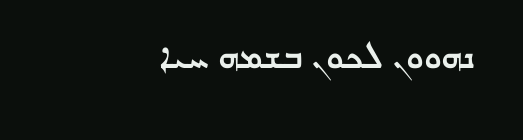ܢܗܘܘܢ ܠܟܘܢ ܒܫܡܗ ܚܝܐ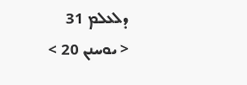ܕܠܥܠܡ 31
< ܝܘܚܢܢ 20 >